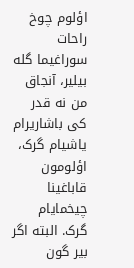اؤلوم چوخ راحات سوراغیما گله بیلیر، آنجاق من نه قدر کی باشاریرام یاشیام گرک، اؤلومون قاباغینا چیخمایام گرک. البته اگر بیر گون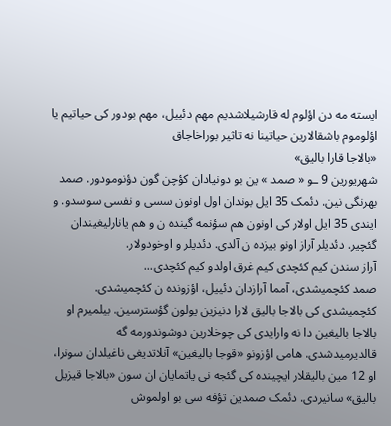ایسته مه دن اؤلوم له قارشیلاشدیم مهم دئییل، مهم بودور کی حیاتیم یا اؤلوموم باشقالارین حیاتینا نه تاثیر بوراخاجاق
«بالاجا قارا بالیق»
شهریورین 9 ـو « صمد » ین بو دونیادان کؤچن گون دؤنومودور. صمد بهرنگی نین. دئمک 35 ایل بوندان اول اونون سسی و نفسی سوسدو. و ایندی 35 ایل اولار کی اونون هم سؤنمه گینده ن و هم یانارلیغیندان گئچیر. دئدیلر آراز اونو بیزده ن آلدی. دئدیلر و اوخودولار.
آراز سندن کیم کئچدی کیم غرق اولدو کیم کئچدی...
صمد کئچمیشدی، آمما آرازدان دئییل، اؤزونده ن کئچمیشدی. کئچمیشدی کی بالاجا بالیق لارا دنیزین یولون گؤسترسین. بیلمیرم او بالاجا بالیغین دا نه وارایدی کی چوخلارین دوشوندورمه گه قالدیرمیدشدی. هامی اؤزونو «قوجا بالیغین» آنلاتدیغی ناغیلدان سونرا، او 12 مین بالیقلار ایچینده کی گئجه نی یاتمایان ان سون «بالاجا قیزیل بالیق» سانیردی. دئمک صمدین تؤفه سی بو اولموش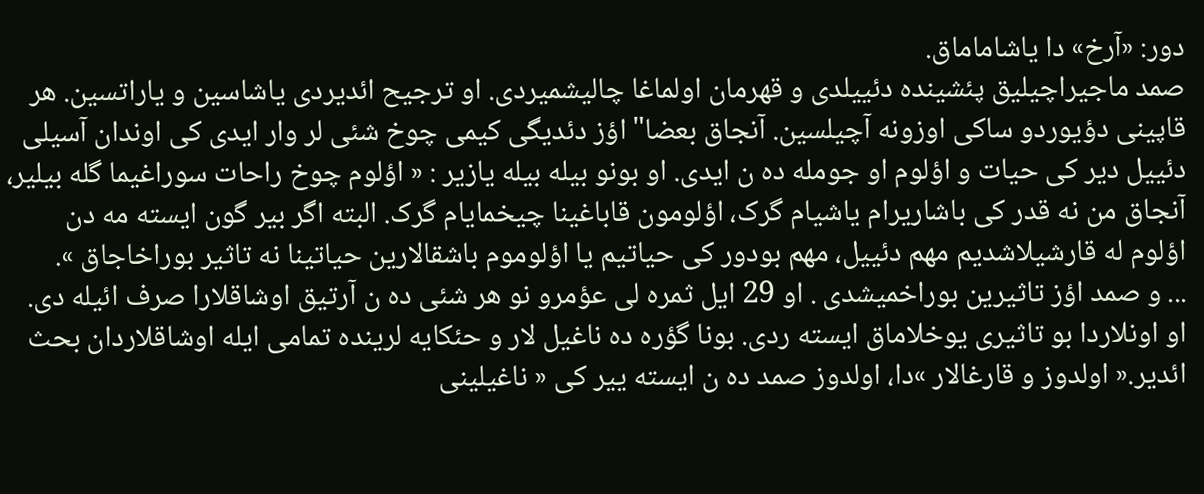دور: «آرخ» دا یاشاماماق.
صمد ماجیراچیلیق پئشینده دئییلدی و قهرمان اولماغا چالیشمیردی. او ترجیح ائدیردی یاشاسین و یاراتسین. هر قاپینی دؤیوردو ساکی اوزونه آچیلسین. آنجاق بعضا" اؤز دئدیگی کیمی چوخ شئی لر وار ایدی کی اوندان آسیلی دئییل دیر کی حیات و اؤلوم او جومله ده ن ایدی. او بونو بیله بیله یازیر : « اؤلوم چوخ راحات سوراغیما گله بیلیر، آنجاق من نه قدر کی باشاریرام یاشیام گرک، اؤلومون قاباغینا چیخمایام گرک. البته اگر بیر گون ایسته مه دن اؤلوم له قارشیلاشدیم مهم دئییل، مهم بودور کی حیاتیم یا اؤلوموم باشقالارین حیاتینا نه تاثیر بوراخاجاق ».
... و صمد اؤز تاثیرین بوراخمیشدی . او 29 ایل ثمره لی عؤمرو نو هر شئی ده ن آرتیق اوشاقلارا صرف ائیله دی. او اونلاردا بو تاثیری یوخلاماق ایسته ردی. بونا گؤره ده ناغیل لار و حئکایه لرینده تمامی ایله اوشاقلاردان بحث ائدیر.« اولدوز و قارغالار »دا، اولدوز صمد ده ن ایسته ییر کی « ناغیلینی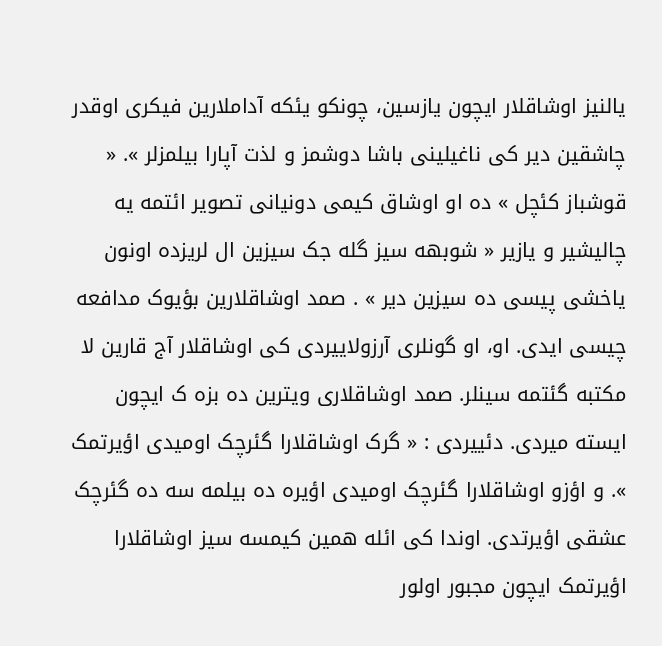یالنیز اوشاقلار ایچون یازسین، چونکو یئکه آداملارین فیکری اوقدر چاشقین دیر کی ناغیلینی باشا دوشمز و لذت آپارا بیلمزلر ». « قوشباز کئچل » ده او اوشاق کیمی دونیانی تصویر ائتمه یه چالیشیر و یازیر « شوبهه سیز گله جک سیزین ال لریزده اونون یاخشی پیسی ده سیزین دیر » . صمد اوشاقلارین بؤیوک مدافعه چیسی ایدی. او، او گونلری آرزولاییردی کی اوشاقلار آج قارین لا مکتبه گئتمه سینلر. صمد اوشاقلاری ویترین ده بزه ک ایچون ایسته میردی. دئییردی : « گرک اوشاقلارا گئرچک اومیدی اؤیرتمک ». و اؤزو اوشاقلارا گئرچک اومیدی اؤیره ده بیلمه سه ده گئرچک عشقی اؤیرتدی. اوندا کی ائله همین کیمسه سیز اوشاقلارا اؤیرتمک ایچون مجبور اولور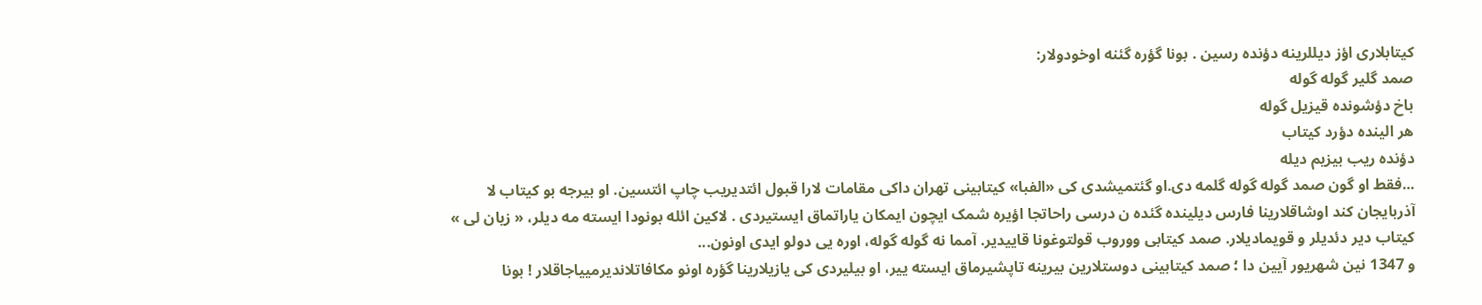کیتابلاری اؤز دیللرینه دؤنده رسین . بونا گؤره گئنه اوخودولار:
صمد گلیر گوله گوله
باخ دؤشونده قیزیل گوله
هر الینده دؤرد کیتاب
دؤنده ریب بیزیم دیله
...فقط او گون صمد گوله گوله گلمه دی.او گئتمیشدی کی «الفبا» کیتابینی تهران داکی مقامات لارا قبول ائتدیریب چاپ ائتسین. او بیرجه بو کیتاب لا آذربایجان کند اوشاقلارینا فارس دیلینده گئده ن درسی راحاتجا اؤیره شمک ایچون ایمکان یاراتماق ایستیردی . لاکین ائله بونودا ایسته مه دیلر، « زیان لی » کیتاب دیر دئدیلر و قویمادیلار. صمد کیتابی ووروب قولتوغونا قاییدیر. آمما نه گوله گوله، اوره یی دولو ایدی اونون...
و 1347 نین شهریور آیین دا ؛ صمد کیتابینی دوستلارین بیرینه تاپشیرماق ایسته ییر، او بیلیردی کی یازیلارینا گؤره اونو مکافاتلاندیرمییاجاقلار ! بونا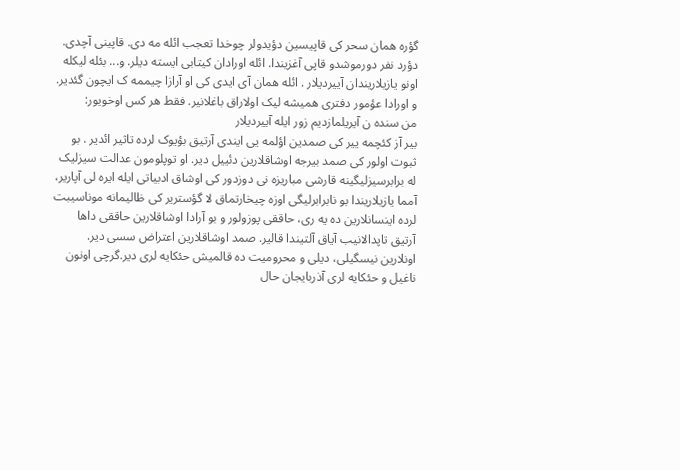گؤره همان سحر کی قاپیسین دؤیدولر چوخدا تعجب ائله مه دی. قاپینی آچدی. دؤرد نفر دورموشدو قاپی آغزیندا. ائله اورادان کیتابی ایسته دیلر. و... بئله لیکله اونو یازیلاریندان آییردیلار . ائله همان آی ایدی کی او آرازا چیممه ک ایچون گئدیر. و اورادا عؤمور دفتری همیشه لیک اولاراق باغلانیر. فقط هر کس اوخویور:
من سنده ن آیریلمازدیم زور ایله آییردیلار
بیر آز کئچمه ییر کی صمدین اؤلمه یی ایندی آرتیق بؤیوک لرده تاثیر ائدیر . بو ثبوت اولور کی صمد بیرجه اوشاقلارین دئییل دیر. او توپلومون عدالت سیزلیک له برابرسیزلیگینه قارشی مباریزه نی دوزدور کی اوشاق ادبیاتی ایله ایره لی آپاریر، آمما یازیلاریندا بو نابرابرلیگی اوزه چیخارتماق لا گؤستریر کی ظالیمانه موناسیبت لرده اینسانلارین ده یه ری، حاققی پوزولور و بو آرادا اوشاقلارین حاققی داها آرتیق تاپدالانیب آیاق آلتیندا قالیر. صمد اوشاقلارین اعتراض سسی دیر. اونلارین نیسگیلی، دیلی و محرومیت ده قالمیش حئکایه لری دیر.گرچی اونون ناغیل و حئکایه لری آذربایجان حال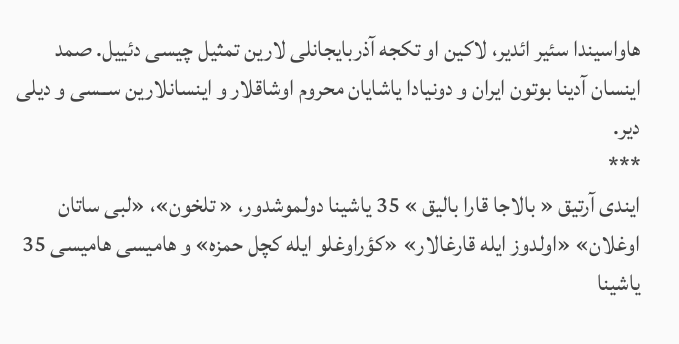هاواسیندا سئیر ائدیر، لاکین او تکجه آذربایجانلی لارین تمثیل چیسی دئییل. صمد اینسان آدینا بوتون ایران و دونیادا یاشایان محروم اوشاقلار و اینسانلارین ســسی و دیلی دیر.
***
ایندی آرتیق « بالاجا قارا بالیق » 35 یاشینا دولموشدور، « تلخون»، «لبی ساتان اوغلان» «اولدوز ایله قارغالار» «کؤراوغلو ایله کچل حمزه» و هامیسی هامیسی 35 یاشینا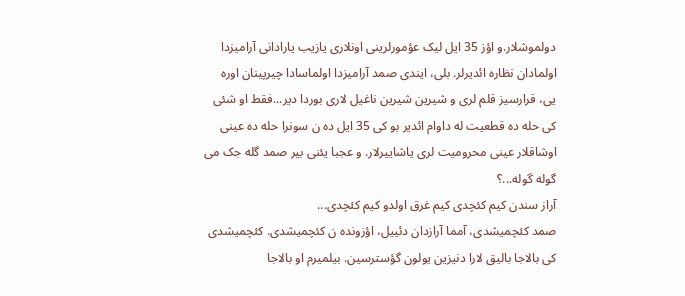دولموشلار.و اؤز 35 ایل لیک عؤمورلرینی اونلاری یازیب یارادانی آرامیزدا اولمادان نظاره ائدیرلر. بلی، ایندی صمد آرامیزدا اولماسادا چیرپینان اوره یی، قرارسیز قلم لری و شیرین شیرین ناغیل لاری بوردا دیر...فقط او شئی کی حله ده قطعیت له داوام ائدیر بو کی 35 ایل ده ن سونرا حله ده عینی اوشاقلار عینی محرومیت لری یاشاییرلار. و عجبا یئنی بیر صمد گله جک می گوله گوله...؟
آراز سندن کیم کئچدی کیم غرق اولدو کیم کئچدی...
صمد کئچمیشدی، آمما آرازدان دئییل، اؤزونده ن کئچمیشدی. کئچمیشدی کی بالاجا بالیق لارا دنیزین یولون گؤسترسین. بیلمیرم او بالاجا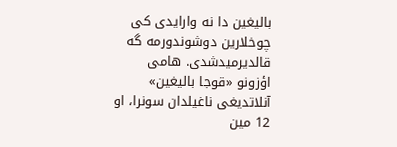بالیغین دا نه وارایدی کی چوخلارین دوشوندورمه گه قالدیرمیدشدی. هامی اؤزونو «قوجا بالیغین» آنلاتدیغی ناغیلدان سونرا، او 12 مین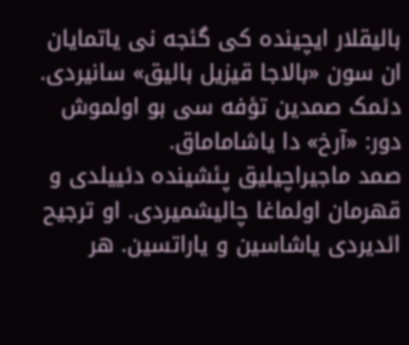بالیقلار ایچینده کی گئجه نی یاتمایان ان سون «بالاجا قیزیل بالیق» سانیردی. دئمک صمدین تؤفه سی بو اولموش دور: «آرخ» دا یاشاماماق.
صمد ماجیراچیلیق پئشینده دئییلدی و قهرمان اولماغا چالیشمیردی. او ترجیح ائدیردی یاشاسین و یاراتسین. هر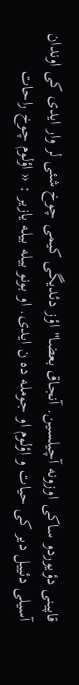قاپینی دؤیوردو ساکی اوزونه آچیلسین. آنجاق بعضا" اؤز دئدیگی کیمی چوخ شئی لر وار ایدی کی اوندان آسیلی دئییل دیر کی حیات و اؤلوم او جومله ده ن ایدی. او بونو بیله بیله یازیر : « اؤلوم چوخ راحات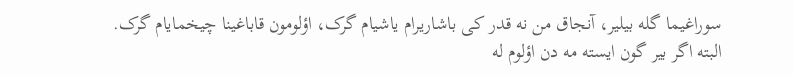سوراغیما گله بیلیر، آنجاق من نه قدر کی باشاریرام یاشیام گرک، اؤلومون قاباغینا چیخمایام گرک. البته اگر بیر گون ایسته مه دن اؤلوم له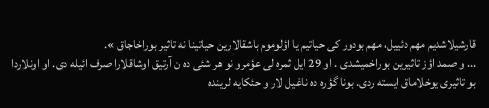قارشیلاشدیم مهم دئییل، مهم بودور کی حیاتیم یا اؤلوموم باشقالارین حیاتینا نه تاثیر بوراخاجاق ».
... و صمد اؤز تاثیرین بوراخمیشدی . او 29 ایل ثمره لی عؤمرو نو هر شئی ده ن آرتیق اوشاقلارا صرف ائیله دی. او اونلاردا بو تاثیری یوخلاماق ایسته ردی. بونا گؤره ده ناغیل لار و حئکایه لرینده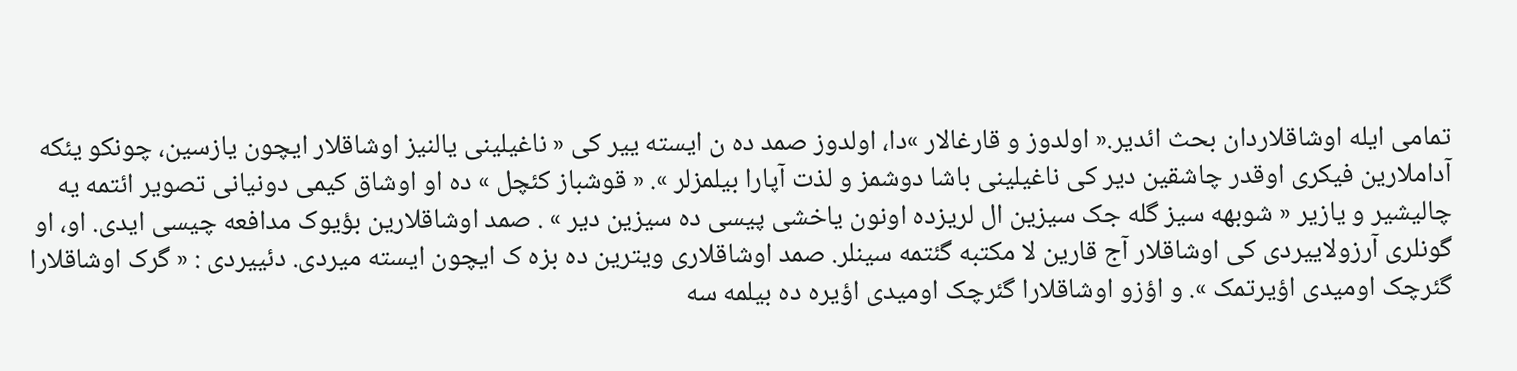تمامی ایله اوشاقلاردان بحث ائدیر.« اولدوز و قارغالار »دا، اولدوز صمد ده ن ایسته ییر کی « ناغیلینی یالنیز اوشاقلار ایچون یازسین، چونکو یئکه آداملارین فیکری اوقدر چاشقین دیر کی ناغیلینی باشا دوشمز و لذت آپارا بیلمزلر ». « قوشباز کئچل » ده او اوشاق کیمی دونیانی تصویر ائتمه یه چالیشیر و یازیر « شوبهه سیز گله جک سیزین ال لریزده اونون یاخشی پیسی ده سیزین دیر » . صمد اوشاقلارین بؤیوک مدافعه چیسی ایدی. او، او گونلری آرزولاییردی کی اوشاقلار آج قارین لا مکتبه گئتمه سینلر. صمد اوشاقلاری ویترین ده بزه ک ایچون ایسته میردی. دئییردی : « گرک اوشاقلارا گئرچک اومیدی اؤیرتمک ». و اؤزو اوشاقلارا گئرچک اومیدی اؤیره ده بیلمه سه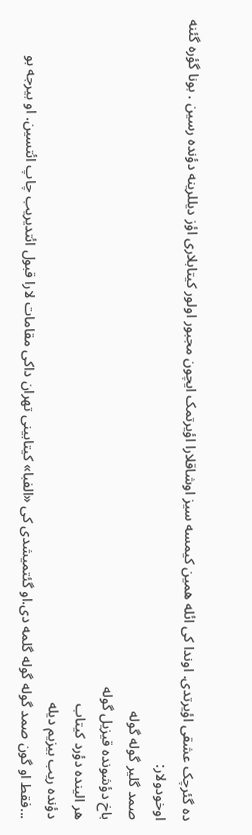ده گئرچک عشقی اؤیرتدی. اوندا کی ائله همین کیمسه سیز اوشاقلارا اؤیرتمک ایچون مجبور اولور کیتابلاری اؤز دیللرینه دؤنده رسین . بونا گؤره گئنه اوخودولار:
صمد گلیر گوله گوله
باخ دؤشونده قیزیل گوله
هر الینده دؤرد کیتاب
دؤنده ریب بیزیم دیله
...فقط او گون صمد گوله گوله گلمه دی.او گئتمیشدی کی «الفبا» کیتابینی تهران داکی مقامات لارا قبول ائتدیریب چاپ ائتسین. او بیرجه بو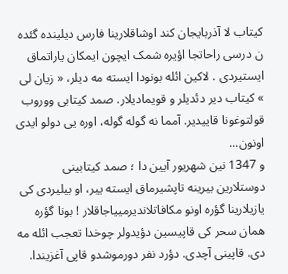کیتاب لا آذربایجان کند اوشاقلارینا فارس دیلینده گئده ن درسی راحاتجا اؤیره شمک ایچون ایمکان یاراتماق ایستیردی . لاکین ائله بونودا ایسته مه دیلر، « زیان لی » کیتاب دیر دئدیلر و قویمادیلار. صمد کیتابی ووروب قولتوغونا قاییدیر. آمما نه گوله گوله، اوره یی دولو ایدی اونون...
و 1347 نین شهریور آیین دا ؛ صمد کیتابینی دوستلارین بیرینه تاپشیرماق ایسته ییر، او بیلیردی کی یازیلارینا گؤره اونو مکافاتلاندیرمییاجاقلار ! بونا گؤره همان سحر کی قاپیسین دؤیدولر چوخدا تعجب ائله مه دی. قاپینی آچدی. دؤرد نفر دورموشدو قاپی آغزیندا.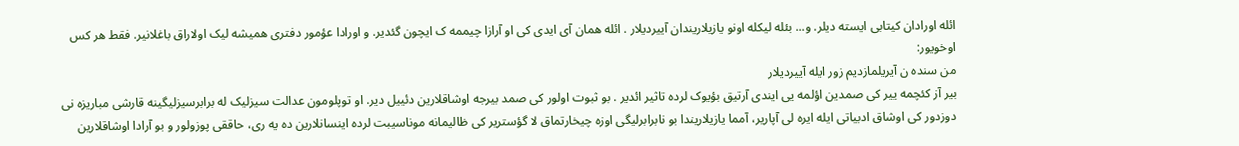ائله اورادان کیتابی ایسته دیلر. و... بئله لیکله اونو یازیلاریندان آییردیلار . ائله همان آی ایدی کی او آرازا چیممه ک ایچون گئدیر. و اورادا عؤمور دفتری همیشه لیک اولاراق باغلانیر. فقط هر کس اوخویور:
من سنده ن آیریلمازدیم زور ایله آییردیلار
بیر آز کئچمه ییر کی صمدین اؤلمه یی ایندی آرتیق بؤیوک لرده تاثیر ائدیر . بو ثبوت اولور کی صمد بیرجه اوشاقلارین دئییل دیر. او توپلومون عدالت سیزلیک له برابرسیزلیگینه قارشی مباریزه نی دوزدور کی اوشاق ادبیاتی ایله ایره لی آپاریر، آمما یازیلاریندا بو نابرابرلیگی اوزه چیخارتماق لا گؤستریر کی ظالیمانه موناسیبت لرده اینسانلارین ده یه ری، حاققی پوزولور و بو آرادا اوشاقلارین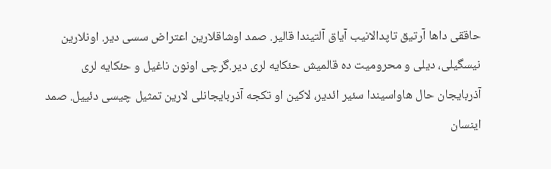حاققی داها آرتیق تاپدالانیب آیاق آلتیندا قالیر. صمد اوشاقلارین اعتراض سسی دیر. اونلارین نیسگیلی، دیلی و محرومیت ده قالمیش حئکایه لری دیر.گرچی اونون ناغیل و حئکایه لری آذربایجان حال هاواسیندا سئیر ائدیر، لاکین او تکجه آذربایجانلی لارین تمثیل چیسی دئییل. صمد اینسان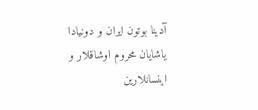آدینا بوتون ایران و دونیادا یاشایان محروم اوشاقلار و اینسانلارین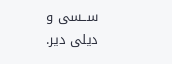ســسی و دیلی دیر.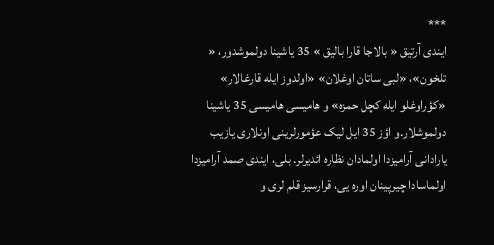***
ایندی آرتیق « بالاجا قارا بالیق » 35 یاشینا دولموشدور، « تلخون»، «لبی ساتان اوغلان» «اولدوز ایله قارغالار» «کؤراوغلو ایله کچل حمزه» و هامیسی هامیسی 35 یاشینا دولموشلار.و اؤز 35 ایل لیک عؤمورلرینی اونلاری یازیب یارادانی آرامیزدا اولمادان نظاره ائدیرلر. بلی، ایندی صمد آرامیزدا اولماسادا چیرپینان اوره یی، قرارسیز قلم لری و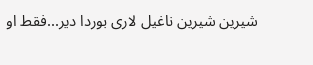شیرین شیرین ناغیل لاری بوردا دیر...فقط او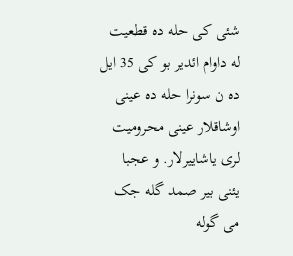شئی کی حله ده قطعیت له داوام ائدیر بو کی 35 ایل ده ن سونرا حله ده عینی اوشاقلار عینی محرومیت لری یاشاییرلار. و عجبا یئنی بیر صمد گله جک می گوله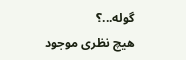گوله...؟
هیچ نظری موجود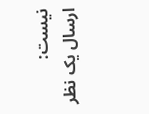نیست:
ارسال یک نظر